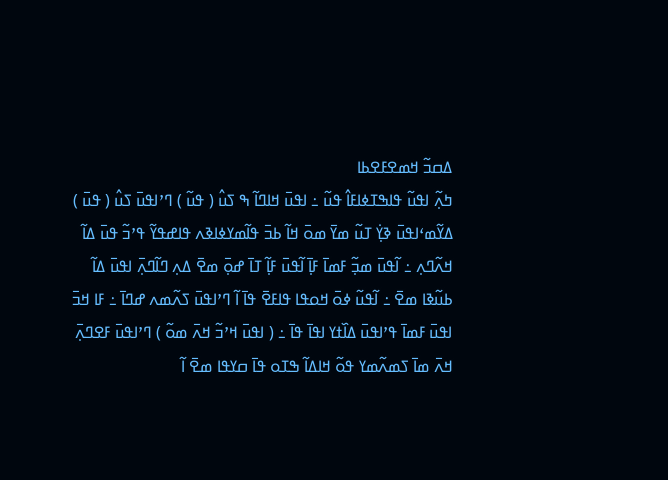ߡߛߏ߬ ߞߘߐߓߐߕߊ
ߤߍ߲߬ ߊߟߎ߬ ߟߊߒߠߦߊߓߊ߮ ߟߎ߬ ߸ ߊߟߎ߫ ߞߊߣߊ߬ ߒ ߖߎ߮ ( ߟߎ߬ ) ߣߴߊߟߎ߫ ߖߎ߮ ( ߟߎ߫ ) ߡߌ߬ߘߵߊߟߎ߫ ߢߌ߲߭ ߠߎ߬ ߘߌ߫ ߘߋ߫ ߞߊ߬ ߕߏ߫ ߟߊ߬ߘߌߦߊߢߍ ߟߊߝߟߌ߬ ߟߴߏ߬ ߟߎ߫ ߡߊ߬ ߞߍ߬ߣߍ߲ ߸ ߊ߬ߟߎ߫ ߘߏ߲߬ ߓߘߊ߫ ߓߊ߲߫ ߊ߬ߟߎ߫ ߓߊ߲߬ ߠߊ߫ ߝߋ߲߫ ߘߐ߫ ߡߍ߲ ߣߊ߬ߣߍ߲߫ ߊߟߎ߫ ߡߊ߬ ߕߎ߬ߢߊ ߘߐ߫ ߸ ߊ߬ߟߎ߬ ߦߋ߫ ߞߋߟߊ ߟߊߓߐ߫ ߟߊ߫ ߊ߬ ߣߴߊߟߎ߫ ߖߍ߬ߘߍ ߝߣߊ߫ ߸ ߓߊ ߞߏ߫ ߊߟߎ߫ ߓߘߊ߫ ߟߴߊߟߎ߫ ߡߊ߰ߙߌ ߊߟߊ߫ ߟߊ߫ ߸ ( ߊߟߎ߫ ߞߴߏ߬ ߞߍ߫ ߘߋ߬ ) ߣߴߊߟߎ߫ ߓߐߣߍ߲߫ ߞߍ߫ ߘߊ߫ ߖߘߍ߬ߘߌ ߟߋ߬ ߞߊߡߊ߬ ߒߠߋ ߟߊ߫ ߛߌߟߊ ߘߐ߫ ߊ߬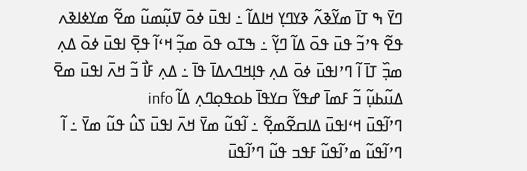ߣߌ߫ ߒ ߠߊ߫ ߘߌ߬ߢߍ߬ ߢߌߣߌ߲ ߞߊߡߊ߬ ߸ ߊߟߎ߫ ߦߋ߫ ߜߎ߲߬ߘߎ߬ ߘߐ߬ ߘߌߦߊߢߍ ߟߐ߬ ߟߴߏ߬ ߟߎ߫ ߟߋ߫ ߡߊ߬ ߣߌ߲߬ ߸ ߒߠߋ ߟߋ߫ ߘߏ߲߬ ߞߵߊ߬ ߟߐ߲߫ ߊߟߎ߫ ߦߋ߫ ߡߍ߲ ߘߏ߲߰ ߠߊ߫ ߊ߬ ߣߴߊߟߎ߫ ߦߋ߫ ߡߍ߲ ߟߊ߲ߞߣߍߡߊ߫ ߟߊ߫ ߸ ߡߍ߲ ߓߊ߯ ߏ߬ ߞߍ߫ ߊߟߎ߫ ߘߐ߫ ߡߎ߬ߕߎ߲߬ ߏ߬ ߓߘߊ߫ ߝߟߌ߬ ߛߌߟߊ߫ ߕߋߟߋ߲ߣߍ߲ ߡߊ߬ info
ߣߴߊ߬ߟߎ߫ ߞߵߊߟߎ߫ ߡߊߛߐ߬ߘߐ߲߬ ߸ ߊ߬ߟߎ߬ ߘߌ߫ ߞߍ߫ ߊߟߎ߫ ߖߎ߮ ߟߎ߬ ߘߌ߫ ߸ ߊ߬ ߣߴߊ߬ߟߎ߬ ߘߴߊ߬ߟߎ߬ ߓߟߏ ߟߎ߬ ߣߴߊ߬ߟߎ߫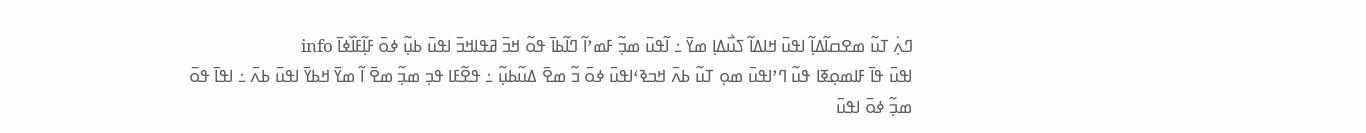ߣߍ߲߭ ߠߎ߬ ߘߐߛߊ߬ߡߊ߲߬ ߊߟߎ߫ ߞߊߡߊ߬ ߖߎ߯ߡߊ߲ ߘߌ߫ ߸ ߊ߬ߟߎ߫ ߘߏ߲߬ ߓߘߴߊ߬ ߣߊ߬ߕߊ߫ ߟߋ߬ ߞߏ߫ ߥߟߊߞߏ߫ ߊߟߎ߫ ߕߎ߲߬ ߦߋ߫ ߓߊ߲߬ߓߊ߰ߦߊ߫ info
ߊߟߎ߫ ߟߊ߫ ߓߊߘߋ߲ߧߊ ߟߎ߬ ߣߴߊߟߎ߫ ߘߋ߲ ߠߎ߬ ߕߍ߫ ߞߏߢߵߊߟߎ߫ ߦߋ߫ ߏ߬ ߘߐ߫ ߡߎ߬ߕߎ߲߬ ߸ ߟߐ߬ߓߊ ߟߏ߲ ߘߏ߲߬ ߘߐ߫ ߊ߬ ߘߌ߫ ߞߕߌ߫ ߊߟߎ߫ ߕߍ߫ ߸ ߊߟߊ߫ ߟߋ߫ ߘߏ߲߬ ߦߋ߫ ߊߟߎ߫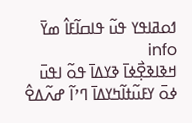ߗߋߥߊߟߌ ߟߎ߬ ߟߊߛߊ߬ߓߊ߮ ߘߌ߫ info
ߞߢߊߢߐ߲߯ߦߊ߫ ߢߌߡߊ߫ ߟߋ߬ ߊߟߎ߫ ߦߋ߫ ߌߓߎ߬ߙߊ߬ߤߌߡߊ߫ ߣߴߊ߬ ߝߍ߬ߡߐ߮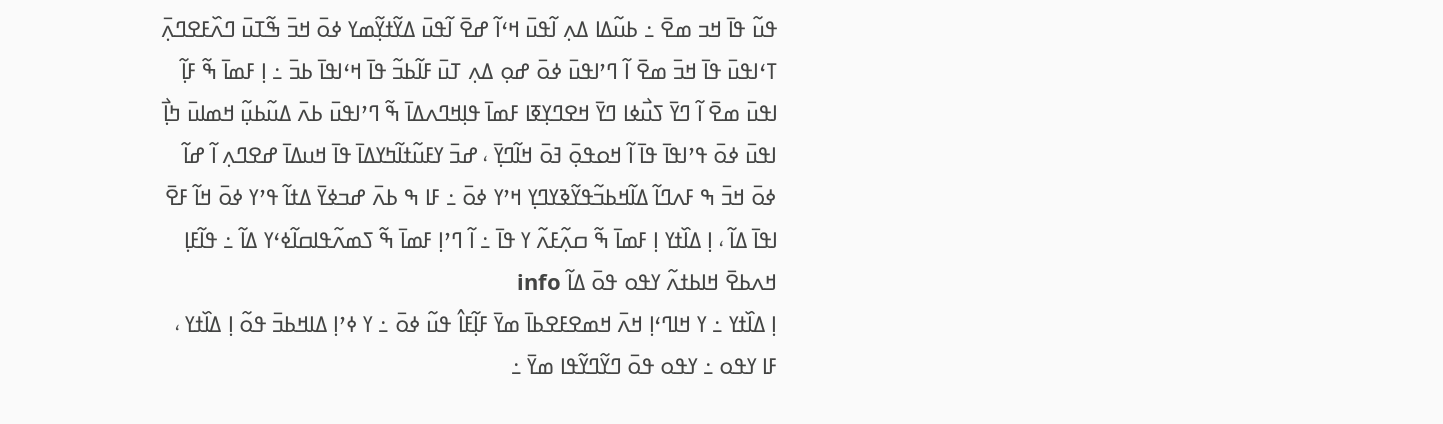ߟߎ߬ ߟߊ߫ ߞߏ ߘߐ߫ ߸ ߕߎ߬ߡߊ ߡߍ߲ ߊ߬ߟߎ߫ ߞߵߊ߬ ߝߐ߫ ߊ߬ߟߎ߫ ߡߌ߬ߙߌ߲߬ߘߌ ߦߋ߫ ߞߏ߫ ߒ߬ߠߎ߫ ߣߍ߰ߓߐߣߍ߲߫ ߠߵߊߟߎ߫ ߟߊ߫ ߞߏ߫ ߘߐ߫ ߊ߬ ߣߴߊߟߎ߫ ߦߋ߫ ߝߋ߲ ߡߍ߲ ߠߎ߫ ߓߊ߬ߕߏ߬ ߟߊ߫ ߞߵߊߟߊ߫ ߕߏ߫ ߸ ߊ߲ ߓߘߊ߫ ߒ߬ ߓߊ߲߬ ߊߟߎ߫ ߘߐ߫ ߊ߬ ߣߌ߫ ߖߎ߯ߦߊ ߣߌ߫ ߞߐߣߌ߲ߧߊ ߓߘߊ߫ ߟߊ߲ߞߣߍߡߊ߫ ߒ߬ ߣߴߊߟߎ߫ ߕߍ߫ ߡߎ߬ߕߎ߲߬ ߞߘߊߎ߫ ߤߊ߲߯ ߊߟߎ߫ ߦߋ߫ ߟߴߊߟߊ߫ ߟߊ߫ ߊ߬ ߞߋߟߋ߲߫ ߔߋ߫ ߞߊ߬ߣߌ߲߫ ، ߝߏ߫ ߌߓߎ߬ߙߊ߬ߤߌߡߊ߫ ߟߊ߫ ߞߎߡߊ߫ ߝߐߣߍ߲ ߊ߬ ߝߊ߬ ߦߋ߫ ߞߏ߫ ߒ ߓߍߣߊ߬ ߡߊ߬ߞߕߏ߬ߟߌ߬ߢߌߣߌ߲ ߞߴߌ ߦߋ߫ ߸ ߓߊ ߒ ߕߍ߫ ߝߏߦߌ߫ ߡߙߊ߬ ߟߴߌ ߦߋ߫ ߞߊ߬ ߓߐ߫ ߊߟߊ߫ ߡߊ߬ ، ߊ߲ ߡߊ߰ߙߌ ߊ߲ ߓߘߊ߫ ߒ߬ ߛߍ߲߬ߓߍ߬ ߌ ߟߊ߫ ߸ ߊ߬ ߣߴߊ߲ ߓߘߊ߫ ߒ߬ ߖߘߍ߬ߟߊߛߊ߬ߦߵߌ ߡߊ߬ ߸ ߟߊ߬ߓߊ߲ ߞߍߕߐ߫ ߞߊߕߙߍ߬ ߌߟߋ ߟߋ߫ ߡߊ߬ info
ߊ߲ ߡߊ߰ߙߌ ߸ ߌ ߞߊߣߵߊ߲ ߞߍ߫ ߞߘߐߓߐߕߊ߫ ߘߌ߫ ߓߊ߲߬ߓߊ߮ ߟߎ߬ ߦߋ߫ ߸ ߌ ߦߴߊ߲ ߡߊߞߕߏ߫ ߟߋ߬ ߊ߲ ߡߊ߰ߙߌ ، ߓߊ ߌߟߋ ߸ ߌߟߋ ߟߋ߫ ߣߌ߬ߣߌ߬ߟߊ ߘߌ߫ ߸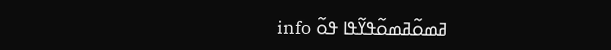ߥߘߋ߬ߥߘߋ߬ߟߌ߬ߟߊ ߟߋ߬ info